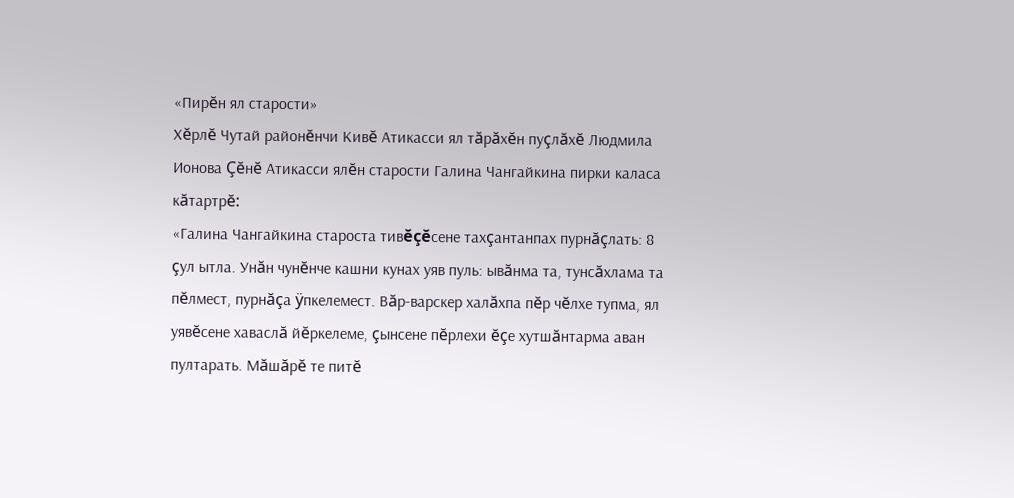«Пирĕн ял старости»
Хĕрлĕ Чутай районĕнчи Кивĕ Атикасси ял тăрăхĕн пуçлăхĕ Людмила Ионова Çĕнĕ Атикасси ялĕн старости Галина Чангайкина пирки каласа кăтартрĕ:
«Галина Чангайкина староста тивĕçĕсене тахçантанпах пурнăçлать: 8 çул ытла. Унăн чунĕнче кашни кунах уяв пуль: ывăнма та, тунсăхлама та пĕлмест, пурнăçа ÿпкелемест. Вăр-варскер халăхпа пĕр чĕлхе тупма, ял уявĕсене хаваслă йĕркелеме, çынсене пĕрлехи ĕçе хутшăнтарма аван пултарать. Мăшăрĕ те питĕ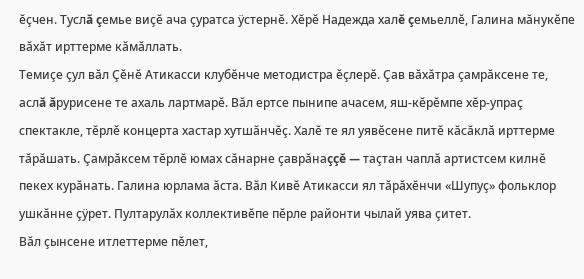ĕçчен. Туслă çемье виçĕ ача çуратса ÿстернĕ. Хĕрĕ Надежда халĕ çемьеллĕ, Галина мăнукĕпе вăхăт ирттерме кăмăллать.
Темиçе çул вăл Çĕнĕ Атикасси клубĕнче методистра ĕçлерĕ. Çав вăхăтра çамрăксене те, аслă ăрурисене те ахаль лартмарĕ. Вăл ертсе пынипе ачасем, яш-кĕрĕмпе хĕр-упраç спектакле, тĕрлĕ концерта хастар хутшăнчĕç. Халĕ те ял уявĕсене питĕ кăсăклă ирттерме тăрăшать. Çамрăксем тĕрлĕ юмах сăнарне çаврăнаççĕ — таçтан чаплă артистсем килнĕ пекех курăнать. Галина юрлама ăста. Вăл Кивĕ Атикасси ял тăрăхĕнчи «Шупуç» фольклор ушкăнне çÿрет. Пултарулăх коллективĕпе пĕрле районти чылай уява çитет.
Вăл çынсене итлеттерме пĕлет,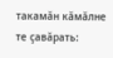такамăн кăмăлне те çавăрать: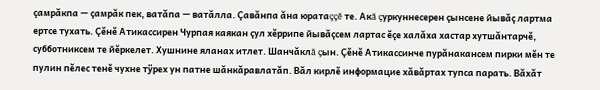çамрăкпа — çамрăк пек, ватăпа — ватăлла. Çавăнпа ăна юратаççĕ те. Акă çуркуннесерен çынсене йывăç лартма ертсе тухать. Çĕнĕ Атикассирен Чурпая каякан çул хĕррипе йывăçсем лартас ĕçе халăха хастар хутшăнтарчĕ, субботниксем те йĕркелет. Хушнине яланах итлет. Шанчăклă çын. Çĕнĕ Атикассинче пурăнакансем пирки мĕн те пулин пĕлес тенĕ чухне тÿрех ун патне шăнкăравлатăп. Вăл кирлĕ информацие хăвăртах тупса парать. Вăхăт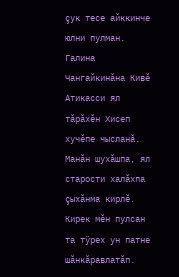çук тесе айккинче юлни пулман. Галина Чангайкинăна Кивĕ Атикасси ял тăрăхĕн Хисеп хучĕпе чысланă.
Манăн шухăшпа, ял старости халăхпа çыхăнма кирлĕ. Кирек мĕн пулсан та тÿрех ун патне шăнкăравлатăп.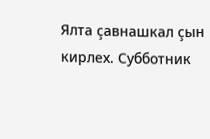Ялта çавнашкал çын кирлех. Субботник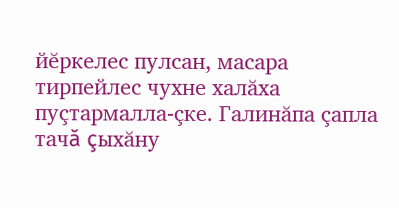йĕркелес пулсан, масара тирпейлес чухне халăха пуçтармалла-çке. Галинăпа çапла тачă çыхăну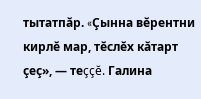тытатпăр. «Çынна вĕрентни кирлĕ мар, тĕслĕх кăтарт çеç», — теççĕ. Галина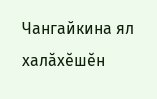Чангайкина ял халăхĕшĕн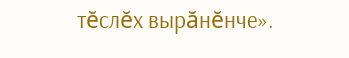тĕслĕх вырăнĕнче».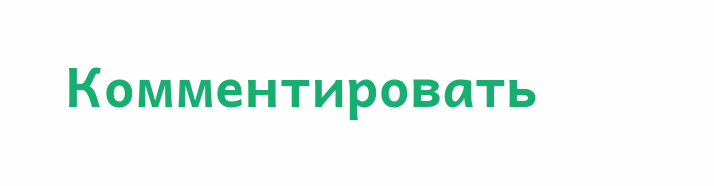Комментировать